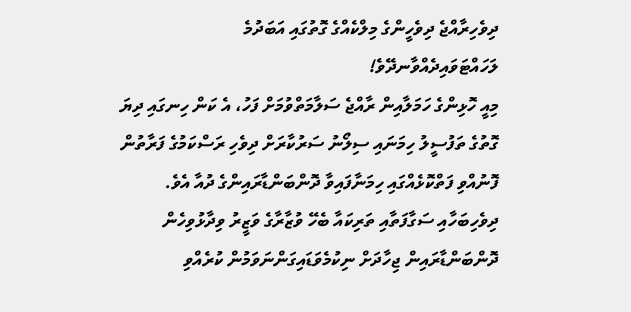ދިވެހިރާއްޖެ ދިވެހީންގެ މިލްކެއްގެ ގޮތުގައި އަބަދުމެ ލަހައްޓަވައިދެއްވާނދޭވެ!
މިއީ ހޮޅިންގެ ހަމަލާއިން ރާއްޖެ ސަލާމަތްވުމަށް ފަހު، އެ ކަން ހިނގައި ދިޔަ ގޮތުގެ ތަފުސީލު ހިމަނައި ސިލޯނު ސަރުކާރަށް ދިވެހި ރަސްކަމުގެ ފަރާތުން ފޮނުއްވި ފަތްކޮޅެއްގައި ހިމަނާފައިވާ ދޮންބަންޑާރައިންގެ ދުއާ އެވެ.
ދިވެހިބަހާއި ސަގާފަތާއި ތަރިކައާ ބެހޭ ވުޒާރާގެ ވަޒީރު ވިދާޅުވިހެން ދޮންބަންޑާރައިން ޖިހާދަށް ނިކުމެވަޑައިގަންނަވަމުން ކުރެއްވި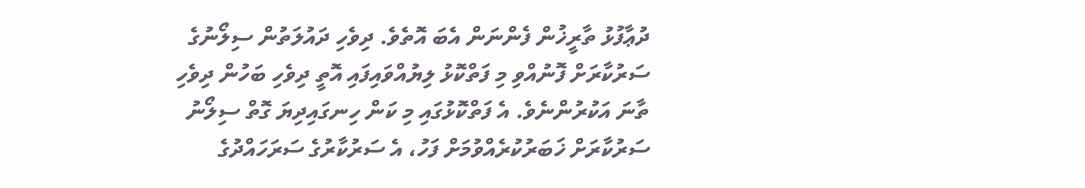ދުޢާފުޅު ތާރީޚުން ފެންނަން އެބަ އޮތެވެ. ދިވެހި ދައުލަތުން ސިލޯނުގެ ސަރުކާރަށް ފޮނުއްވި މި ފަތްކޮޅު ލިޔުއްވައިފައި އޮތީ ދިވެހި ބަހުން ދިވެހި ތާނަ އަކުރުންނެވެ. އެ ފަތްކޮޅުގައި މި ކަން ހިނގައިދިޔަ ގޮތް ސިލޯނު ސަރުކާރަށް ޚަބަރުކުރެއްވުމަށް ފަހު، އެ ސަރުކާރުގެ ސަރަހައްދުގެ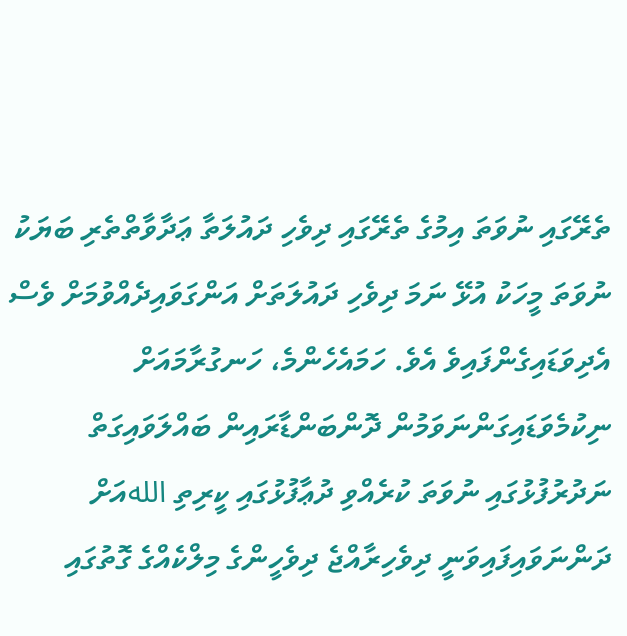ތެރޭގައި ނުވަތަ އިމުގެ ތެރޭގައި ދިވެހި ދައުލަތާ ޢަދާވާތްތެރި ބަޔަކު ނުވަތަ މީހަކު އުޅޭ ނަމަ ދިވެހި ދައުލަތަށް އަންގަވައިދެއްވުމަށް ވެސް އެދިވަޑައިގެންފައިވެ އެވެ. ހަމައެހެންމެ، ހަނގުރާމައަށް ނިކުމެވަޑައިގަންނަވަމުން ދޮންބަންޑާރައިން ބައްލަވައިގަތް ނަދުރުފުޅުގައި ނުވަތަ ކުރެއްވި ދުޢާފުޅުގައި ކީރިތި اللهއަށް ދަންނަވައިފައިވަނީ ދިވެހިރާއްޖެ ދިވެހީންގެ މިލްކެއްގެ ގޮތުގައި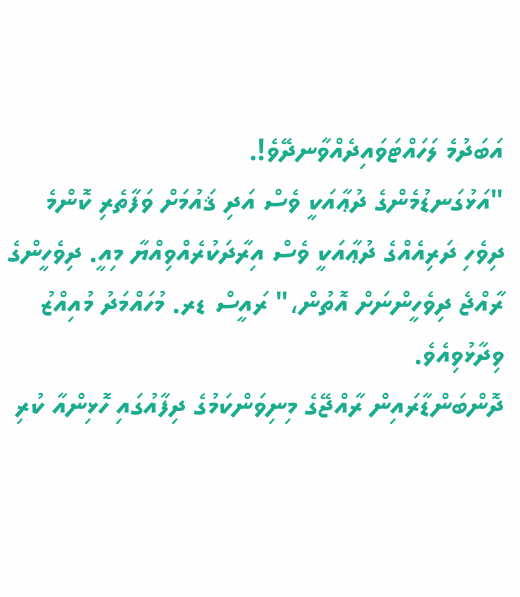އަބަދުމެ ލަހައްޓަވައިދެއްވާނދޭވެ!.
"އަޅުގަނޑުމެންގެ ދުޢާއަކީ ވެސް އަދި ޤައުމަށް ވަފާތެރި ކޮންމެ ދިވެހި ދަރިއެއްގެ ދުޢާއަކީ ވެސް އިރާދަކުރެއްވިއްޔާ މިއީ. ދިވެހީންގެ ރާއްޖެ ދިވެހީންނަށް އޮތުން،" ރައީސް ޑރ. މުހައްމަދު މުއިއްޒު ވިދާޅުވިއެވެ.
ދޮންބަންޑާރައިން ރާއްޖޭގެ މިނިވަންކަމުގެ ދިފާއުގައި ހޮޅިންއާ ކުރި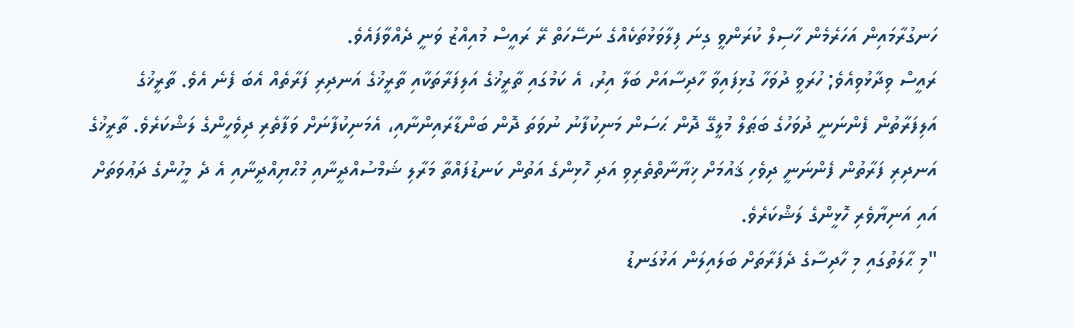ހަނގުރާމައިން އަހަރެމެން ހާސިލް ކުރަންވީ ގިނަ ފިލާވަޅުތަކެއްގެ ނަސޭހަތް ރޭ ރައީސް މުއިއްޒު ވަނީ ދެއްވާފައެވެ.
ރައީސް ވިދާޅުވިއެވެ; ހުރަވީ ދުވަހާ ގުޅިފައިވާ ހާދިސާއަށް ބަލާ އިރު، އެ ކަމުގައި ތާރީޚުގެ އަލިފަރާތަކާއި ތާރީޚުގެ އަނދިރި ފަރާތެއް އެބަ ފެނެ އެވެ. ތާރީޚުގެ އަލިފަރާތުން ފެންނަނީ ދުވަހުގެ ބަޠަލް މުލީގޭ ދޮން ޙަސަން މަނިކުފާނު ނުވަތަ ދޮން ބަންޑާރައިންނާއި، އެމަނިކުފާނަށް ވަފާތެރި ދިވެހީންގެ ލަޝްކަރެވެ. ތާރީޚުގެ އަނދިރި ފަރާތުން ފެންނަނީ ދިވެހި ޤައުމަށް ޚިޔާނާތްތެރިވި އަދި ހޮޅިންގެ އަތުން ކަނޑުފައްތާ މަރާލި ޝަމްސުއްދީނާއި މުޙްޔިއްދީނާއި އެ ދެ މީހުންގެ ދަޢުވަތަށް އައި އަނިޔާވެރި ހޮޅީންގެ ލަޝްކަރެވެ.
"މި ޙާލަތުގައި މި ހާދިސާގެ ދެފަރާތަށް ބަލައިލަން އަޅުގަނޑު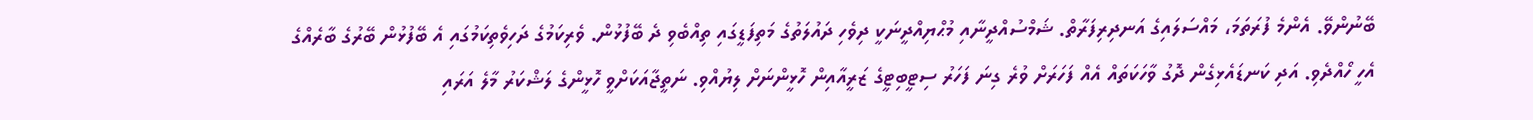ބޭނުންވޭ. އެންމެ ފުރަތަމަ، މައްސަލައިގެ އަނދިރިފަރާތް. ޝަމްސުއްދީނާއި މުޙްޔިއްދީނަކީ ދިވެހި ދައުލަތުގެ މަތިފަޑީގައި ތިއްބެވި ދެ ބޭފުޅުން. ވެރިކަމުގެ ދަހިވެތިކަމުގައި އެ ބޭފުޅުން ބޭރުގެ ބާރެއްގެ އެހީ ހޯއްދެވި. އަދި ކަނޑައެޅިގެން ދޮގު ވާހަކަތައް އެއް ފަހަރަށް ވުރެ ގިނަ ފަހަރު ސިޓީބިޓީގެ ޒަރީއާއިން ހޮޅީންނަށް ލިޔުއްވި. ނަތީޖާއަކަށްވީ ހޮޅީންގެ ލަޝްކަރު މާލެ އަރައި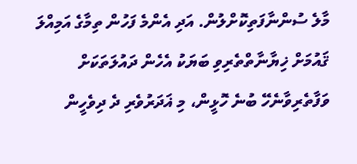މާލެ ސުންނާފަތިކޮށްލުން. އަދި އެންމެ ފަހުން ތިމާގެ އަމިއްލަ ޤައުމަށް ޚިޔާނާތްތެރިވި ބަޔަކު އެހެން ދައުލަތަކަށް ވަފާތެރިވާނެހޭ ބުނެ ހޮޅީން، މި ޣަދަރުވެރި ދެ ދިވެހީން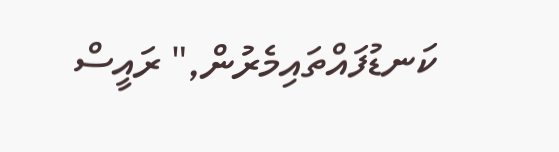ކަނޑުފައްތައިމެރުން," ރައީސް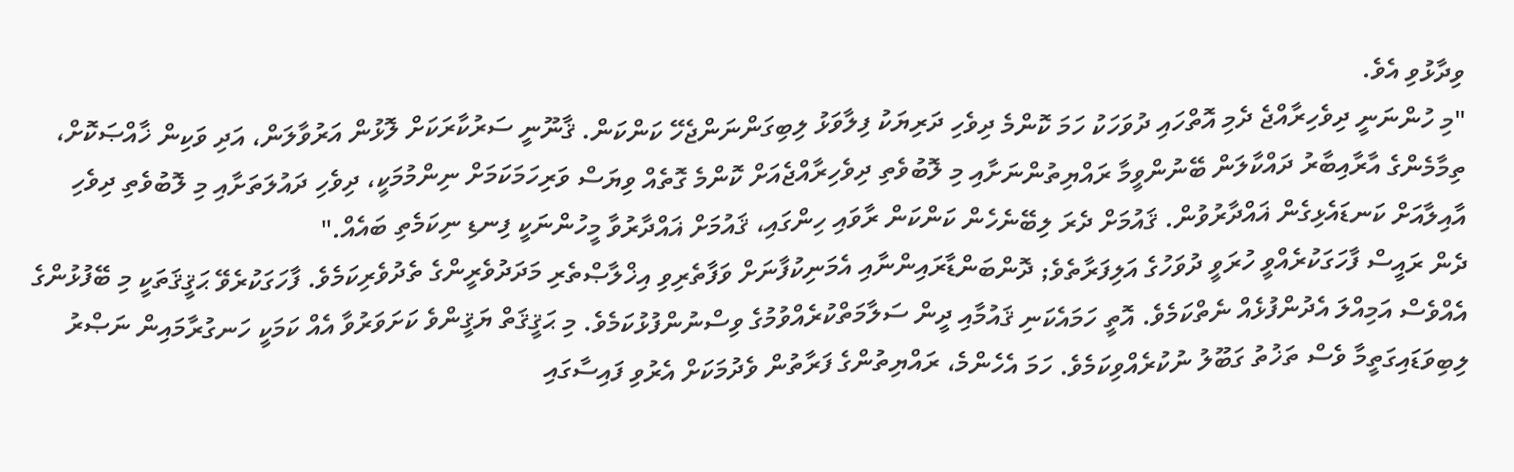ވިދާޅުވި އެވެ.
"މި ހުންނަނީ ދިވެހިރާއްޖެ ދެމި އޮތްހައި ދުވަހަކު ހަމަ ކޮންމެ ދިވެހި ދަރިޔަކު ފިލާވަޅު ލިބިގަންނަންޖެހޭ ކަންކަން. ޤާނޫނީ ސަރުކާރަކަށް ލޮޅުން އަރުވާލަން، އަދި ވަކިން ޚާއްޞަކޮށް، ތިމާމެންގެ އާރާއިބާރު ދައްކާލަން ބޭނުންވީމާ ރައްޔިތުންނަށާއި މި ލޮބުވެތި ދިވެހިރާއްޖެއަށް ކޮންމެ ގޮތެއް ވިޔަސް ވަރިހަމަކަމަށް ނިންމުމަކީ، ދިވެހި ދައުލަތަށާއި މި ލޮބުވެތި ދިވެހި އާއިލާއަށް ކަނޑައެޅިގެން ޣައްދާރުވުން. ޤައުމަށް ދެރަ ލިބޭނެހެން ކަންކަން ރާވައި ހިންގައި، ޤައުމަށް ޣައްދާރުވާ މީހުންނަކީ ފިނޑި ނިކަމެތި ބައެއް."
ދެން ރައީސް ފާހަގަކުރެއްވީ ހުރަވީ ދުވަހުގެ އަލިފަރާތެވެ; ދޮންބަންޑާރައިންނާއި އެމަނިކުފާނަށް ވަފާތެރިވި އިޚްލާޞްތެރި މަދަދުވެރީންގެ ތެދުވެރިކަމެވެ. ފާހަގަކުރެވޭ ޙަޤީޤަތަކީ މި ބޭފުޅުންގެ އެއްވެސް އަމިއްލަ އެދުންފުޅެއް ނެތްކަމެވެ. އޮތީ ހަމައެކަނި ޤައުމާއި ދީން ސަލާމަތްކުރެއްވުމުގެ ވިސްނުންފުޅުކަމެވެ. މި ޙަޤީޤަތް ޔަޤީންވެ ކަށަވަރުވާ އެއް ކަމަކީ ހަނގުރާމައިން ނަޞްރު ލިބިވަޑައިގަތީމާ ވެސް ތަޚުތު ގަބޫލު ނުކުރެއްވިކަމެވެ. ހަމަ އެހެންމެ، ރައްޔިތުންގެ ފަރާތުން ވެދުމަކަށް އެރުވި ފައިސާގައި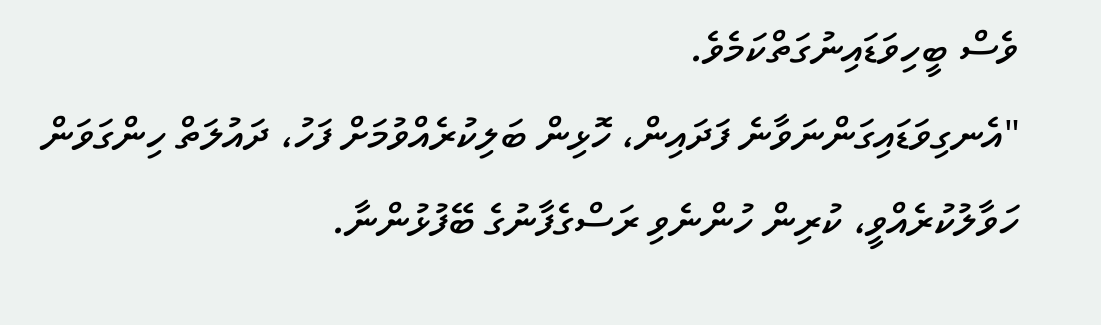ވެސް ބީހިވަޑައިނުގަތްކަމެވެ.
"އެނގިވަޑައިގަންނަވާނެ ފަދައިން، ހޮޅިން ބަލިކުރެއްވުމަށް ފަހު، ދައުލަތް ހިންގަވަން ހަވާލުކުރެއްވީ، ކުރިން ހުންނެވި ރަސްގެފާނުގެ ބޭފުޅުންނާ.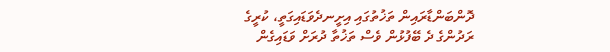ދޮންބަންޑާރައިން ތަޚުތުގައި އިށީނދެވަޑައިގަތީ، ކުރީގެ ރަދުންގެ ދެ ބޭފުޅުން ވެސް ތަޚުތާ ދުރަށް ވަޑައިގެން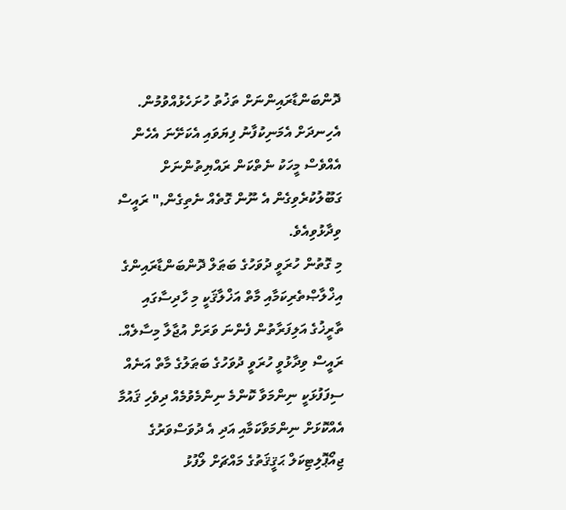ދޮންބަންޑާރައިންނަށް ތަޚުތު ހުށަހެޅުއްވުމުން. އެހިނދަށް އެމަނިކުފާނު ފިޔަވައި އެކަށޭނަ އެހެން އެއްވެސް މީހަކު ނެތްކަން ރައްޔިތުންނަށް ގަބޫލުކުރެވިގެން އެ ނޫން ގޮތެއް ނެތިގެން," ރައީސް ވިދާޅުވިއެވެ.
މި ގޮތުން ހުރަވީ ދުވަހުގެ ބަޠަލް ދޮންބަންޑާރައިންގެ އިޚްލާޞްތެރިކަމާއި މާތް އަޚްލާޤަކީ މި ހާދިސާގައި ތާރީޚުގެ އަލިފަރާތުން ފެންނަ ވަރަށް އުޖާލާ މިސާލެއް.
ރައީސް ވިދާޅުވީ ހުރަވީ ދުވަހުގެ ބަޠަލުގެ މާތް އަނެއް ސިފަފުޅަކީ ނިންމަވާ ކޮންމެ ނިންމެވުމެއް ދިވެހި ޤައުމާ އެއްކޮޅަށް ނިންމަވާކަމާއި އަދި އެ ދުވަސްވަރުގެ ޖިއޯޕޮލިޓިކަލް ޙަޤީޤަތުގެ މައްޗަށް ލޯފުޅު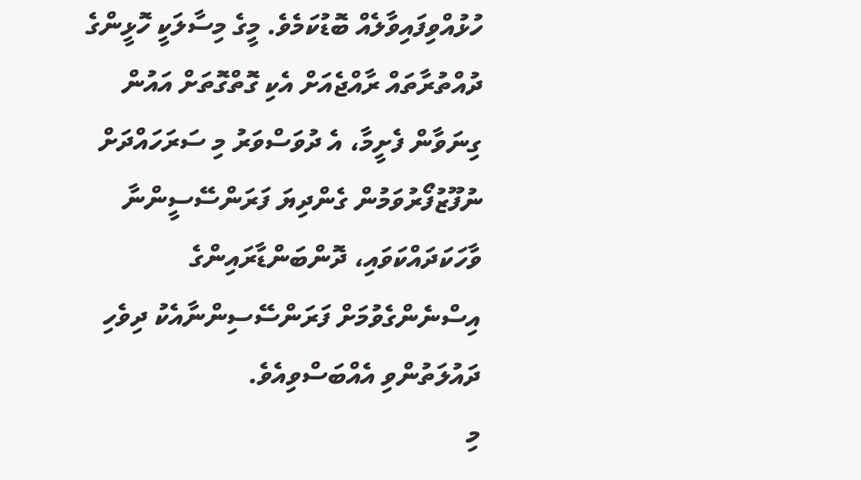ހުޅުއްވިފައިވާލެއް ބޮޑުކަމެވެ. މީގެ މިސާލަކީ ހޮޅީންގެ ދުއްތުރާތައް ރާއްޖެއަށް އެކި ގޮތްގޮތަށް އައުން ގިނަވާން ފެށީމާ، އެ ދުވަސްވަރު މި ސަރަހައްދަށް ނުފޫޒުފޯރުވަމުން ގެންދިޔަ ފަރަންސޭސީންނާ ވާހަކަދައްކަވައި، ދޮންބަންޑާރައިންގެ އިސްނެންގެވުމަށް ފަރަންސޭސިންނާއެކު ދިވެހި ދައުލަތުންވި އެއްބަސްވިއެވެ.
މި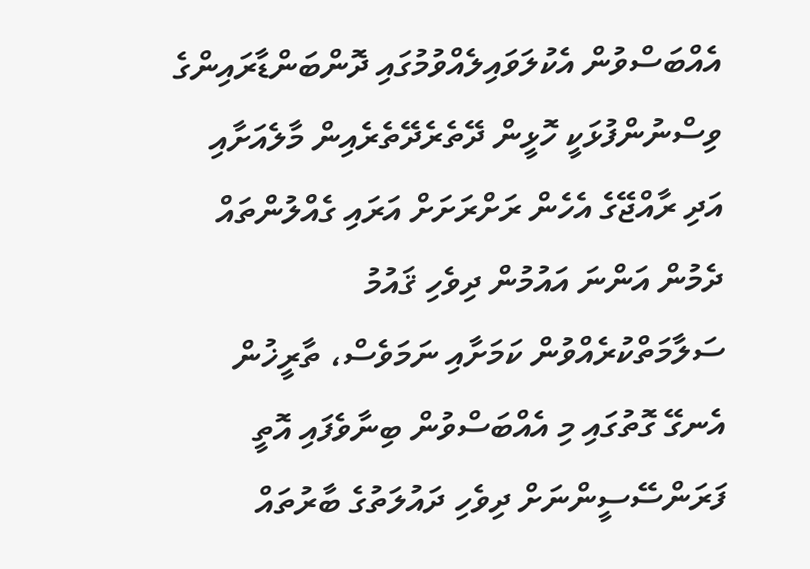އެއްބަސްވުން އެކުލަވައިލެއްވުމުގައި ދޮންބަންޑާރައިންގެ ވިސްނުންފުޅަކީ ހޮޅީން ދޭތެރެދޭތެރެއިން މާލެއަށާއި އަދި ރާއްޖޭގެ އެހެން ރަށްރަށަށް އަރައި ގެއްލުންތައް ދެމުން އަންނަ އައުމުން ދިވެހި ޤައުމު ސަލާމަތްކުރެއްވުން ކަމަށާއި ނަމަވެސް، ތާރީޚުން އެނގޭ ގޮތުގައި މި އެއްބަސްވުން ބިނާވެފައި އޮތީ ފަރަންސޭސީންނަށް ދިވެހި ދައުލަތުގެ ބާރުތައް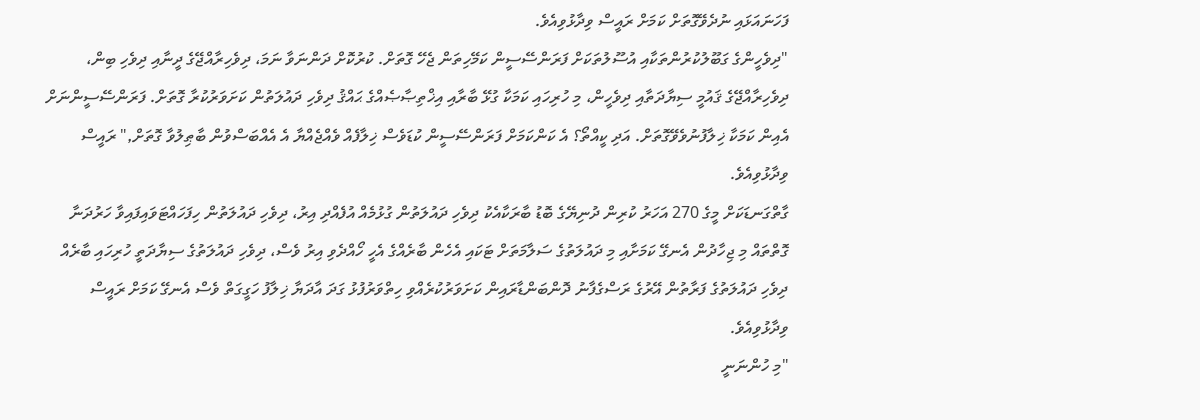ފަހަނައަޅައި ނުދެވޭގޮތަށް ކަމަށް ރައީސް ވިދާޅުވިއެވެ.
"ދިވެހީންގެ ގަބޫލުކުރުންތަކާއި އުސޫލުތަކަށް ފަރަންސޭސީން ކަމޭހިތަން ޖެހޭ ގޮތަށް. ކުރުކޮށް ދަންނަވާ ނަމަ، ދިވެހިރާއްޖޭގެ ދީނާއި ދިވެހި ބިން، ދިވެހިރާއްޖޭގެ ޤައުމީ ސިޔާދަތާއި ދިވެހީން، މި ހުރިހައި ކަމަކާ ގުޅޭ ބާރާއި އިޚްތިޞާޞެއްގެ ޙައްޤު ދިވެހި ދައުލަތުން ކަށަވަރުކުރާ ގޮތަށް. ފަރަންސޭސީންނަށް އެއިން ކަމަކާ ޚިލާފުނުވެވޭގޮތަށް. އަދި ކީއްތޯ؟ އެ ކަންކަމަށް ފަރަންސޭސީން ކުޑަވެސް ޚިލާފެއް ވެއްޖެއްޔާ އެ އެއްބަސްވުން ބާޠިލުވާ ގޮތަށް," ރައީސް ވިދާޅުވިއެވެ.
ގާތްގަނޑަކަށް މީގެ 270 އަހަރު ކުރިން ދުނިޔޭގެ ބޮޑު ބާރަކާއެކު ދިވެހި ދައުލަތުން ގުޅުމެއް އުފެއްދި އިރު، ދިވެހި ދައުލަތުން ހިފަހައްޓަވައިފައިވާ ހަރުދަނާ ގޮތްތައް މި ޖިހާދުން އެނގޭ ކަމަށާއި މި ދައުލަތުގެ ސަލާމަތަށް ޓަކައި އެހެން ބާރެއްގެ އެހީ ހޯއްދެވި އިރު ވެސް، ދިވެހި ދައުލަތުގެ ސިޔާދަތީ ހުރިހައި ބާރެއް ދިވެހި ދައުލަތުގެ ފަރާތުން އޭރުގެ ރަސްގެފާނު ދޮންބަންޑާރައިން ކަށަވަރުކުރެއްވި ހިތްވަރުފުޅު ގަދަ އާދަޔާ ޚިލާފު ހަގީގަތް ވެސް އެނގޭ ކަމަށް ރައީސް ވިދާޅުވިއެވެ.
"މި ހުންނަނީ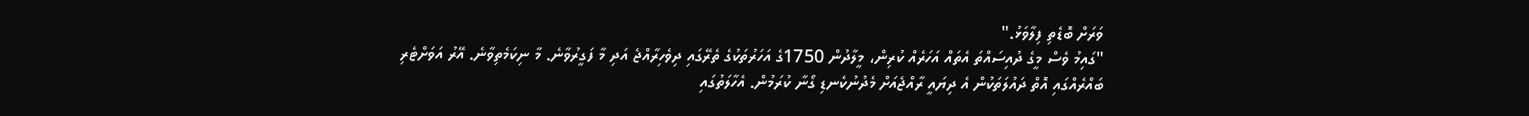ވަރަށް ބޮޑެތި ފިލާވަޅު."
"ގައިމު ވެސް މީގެ ދުއިސައްތަ އެތައް އަހަރެއް ކުރިން، މީލާދުން 1750ގެ އަހަރުތަކުގެ ތެރޭގައި ދިވެހިރާއްޖެ އަދި މާ ފަގީރުވާނެ. މާ ނިކަމެތިވާނެ. އޭރު އަވަށްޓެރި ބައްރެއްގައި އޮތް ދައުލަތަކުން އެ ދިޔައީ ރާއްޖެއަށް މެދުނުކެނޑި ގޯނާ ކުރަމުން. އެހާލަތުގައި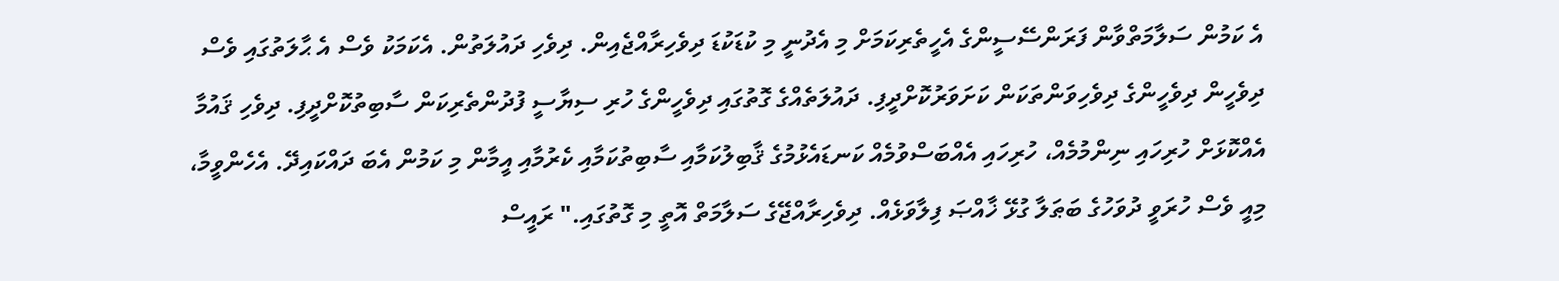އެ ކަމުން ސަލާމަތްވާން ފަރަންސޭސީންގެ އެހީތެރިކަމަށް މި އެދުނީ މި ކުޑަކުޑަ ދިވެހިރާއްޖެއިން. ދިވެހި ދައުލަތުން. އެކަމަކު ވެސް އެ ޙާލަތުގައި ވެސް ދިވެހީން ދިވެހީންގެ ދިވެހިވަންތަކަން ކަށަވަރުކޮށްދީފި. ދައުލަތެއްގެ ގޮތުގައި ދިވެހީންގެ ހުރި ސިޔާސީ ފުދުންތެރިކަން ސާބިތުކޮށްދީފި. ދިވެހި ޤައުމާ އެއްކޮޅަށް ހުރިހައި ނިންމުމެއް، ހުރިހައި އެއްބަސްވުމެއް ކަނޑައެޅުމުގެ ޤާބިލުކަމާއި ސާބިތުކަމާއި ކެރުމާއި އީމާން މި ކަމުން އެބަ ދައްކައިދޭ. އެހެންވީމާ، މިއީ ވެސް ހުރަވީ ދުވަހުގެ ބަޠަލާ ގުޅޭ ޚާއްޞަ ފިލާވަޅެއް. ދިވެހިރާއްޖޭގެ ސަލާމަތް އޮތީ މި ގޮތުގައި." ރައީސް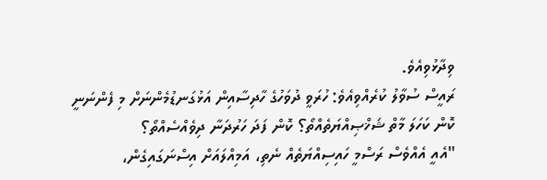ވިދާޅުވިއެވެ.
ރައީސް ސުވާލު ކުރެއްވިއެވެ: ހުރަވީ ދުވަހުގެ ހާދިސާއިން އަޅުގަނޑުމެންނަށް މި ފެންނަނީ ކޮން ކަހަލަ މާތް ޝަޚްޞިއްޔަތެއްތޯ؟ ކޮން ފަދަ ހަރުދަނާ ދިވެއްސެއްތޯ؟
"އެއީ އެއްވެސް ރަސްމީ ހައިސިއްޔަތެއް ނެތި، އަމިއްލައަށް އިސްނަގައިގެން،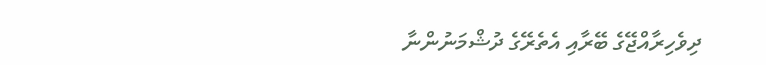ދިވެހިރާއްޖޭގެ ބޭރާއި އެތެރޭގެ ދުޝްމަނުންނާ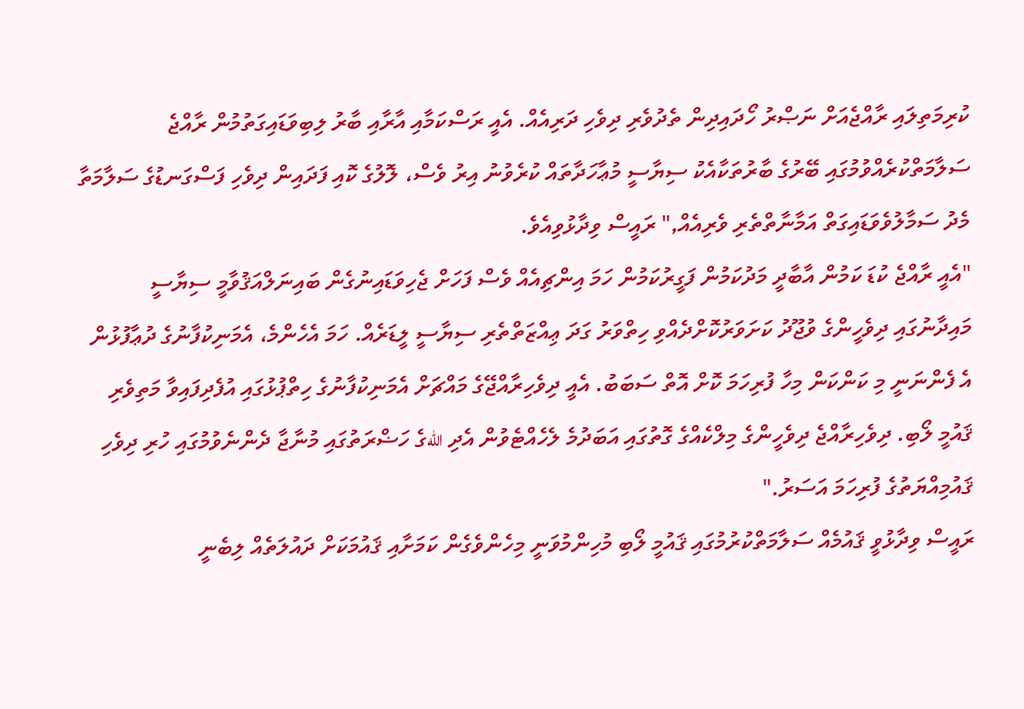ކުރިމަތިލައި ރާއްޖެއަށް ނަޞްރު ހޯދައިދިން ތެދުވެރި ދިވެހި ދަރިއެއް. އެއީ ރަސްކަމާއި އާރާއި ބާރު ލިބިވަޑައިގަތުމުން ރާއްޖެ ސަލާމަތްކުރެއްވުމުގައި ބޭރުގެ ބާރުތަކާއެކު ސިޔާސީ މުޢާހަދާތައް ކުރެވުނު އިރު ވެސް، ލޮލުގެ ކޮއި ފަދައިން ދިވެހި ފަސްގަނޑުގެ ސަލާމަތާ މެދު ސަމާލުވެވަޑައިގަތް އަމާނާތްތެރި ވެރިއެއް," ރައީސް ވިދާޅުވިއެވެ.
"އެއީ ރާއްޖެ ކުޑަ ކަމުން އާބާދީ މަދުކަމުން ފަގީރުކަމުން ހަމަ އިންޗިއެއް ވެސް ފަހަށް ޖެހިވަޑައިނުގެން ބައިނަލްއަޤުވާމީ ސިޔާސީ މައިދާނުގައި ދިވެހީންގެ ވުޖޫދު ކަށަވަރުކޮށްދެއްވި ހިތްވަރު ގަދަ ޢިއްޒަތްތެރި ސިޔާސީ ލީޑަރެއް. ހަމަ އެހެންމެ، އެމަނިކުފާނުގެ ދުޢާފުޅުން އެ ފެންނަނީ މި ކަންކަން މިހާ ފުރިހަމަ ކޮށް އޮތް ސަބަބު. އެއީ ދިވެހިރާއްޖޭގެ މައްޗަށް އެމަނިކުފާނުގެ ހިތްޕުޅުގައި އުފެދިފައިވާ މަތިވެރި ޤައުމީ ލޯބި. ދިވެހިރާއްޖެ ދިވެހީންގެ މިލްކެއްގެ ގޮތުގައި އަބަދުމެ ލެހެއްޓެވުން އެދި اللهގެ ހަޟްރަތުގައި މުނާޖާ ދެންނެވުމުގައި ހުރި ދިވެހި ޤައުމިއްޔަތުގެ ފުރިހަމަ އަސަރު."
ރައީސް ވިދާޅުވީ ޤައުމެއް ސަލާމަތްކުރުމުގައި ޤައުމީ ލޯބި މުހިންމުވަނީ މިހެންވެގެން ކަމަށާއި ޤައުމަކަށް ދައުލަތެއް ލިބެނީ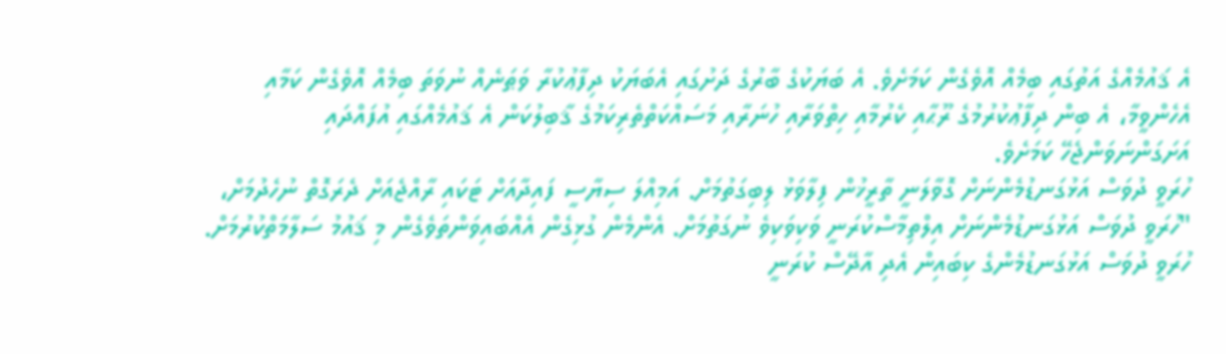އެ ޤައުމެއްގެ އަތުގައި ބިމެއް އޮވެގެން ކަމަށެވެ. އެ ބަޔަކުގެ ބާރުގެ ދަށުގައި އެބަޔަކު ދިފާޢުކުރާ ވަޠަނެއް ނުވަތަ ބިމެއް އޮވެގެން ކަމާއި އެހެންވީމާ، އެ ބިން ދިފާޢުކުރުމުގެ ރޫޙާއި ކެރުމާއި ހިތްވަރާއި ހުނަރާއި މަސައްކަތްތެރިކަމުގެ ޤާބިލުކަން އެ ޤައުމެއްގައި އުފައްދައި އަށަގަންނަވަންޖެހޭ ކަމަށެވެ.
ހުރަވީ ދުވަސް އަޅުގަނޑުމެންނަށް ގޮވާލަނީ ތާރީޚުން ފިލާވަޅު ލިބިގަތުމަށް. އަމިއްލަ ސިޔާސީ ފައިދާއަށް ޓަކައި ރާއްޖެއަށް ދެރަގޮތް ނުހެދުމަށް،
"ހުރަވީ ދުވަސް އަޅުގަނޑުމެންނަށް އިލްތިމާސްކުރަނީ ވަކިވަކިވެ ނުގަތުމަށް. އެންމެން ގުޅިގެން އެއްބައިވަންތަވެގެން މި ޤައުމު ސަލާމަތްކުރުމަށް. ހުރަވީ ދުވަސް އަޅުގަނޑުމެންގެ ކިބައިން އެދި އާދޭސް ކުރަނީ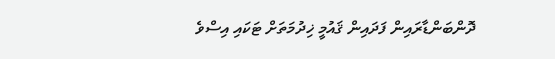ދޮންބަންޑާރައިން ފަދައިން ޤައުމީ ޚިދުމަތަށް ޓަކައި އިސްވެ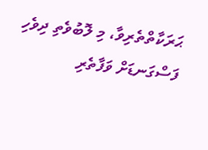ޙަރަކާތްތެރިވާ، މި ލޮބުވެތި ދިވެހި ފަސްގަނޑަށް ވަފާތެރި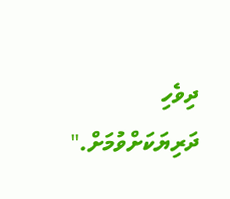ދިވެހި ދަރިޔަކަށްވުމަށް."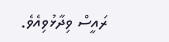ރައީސް ވިދާޅުވިއެވެ.